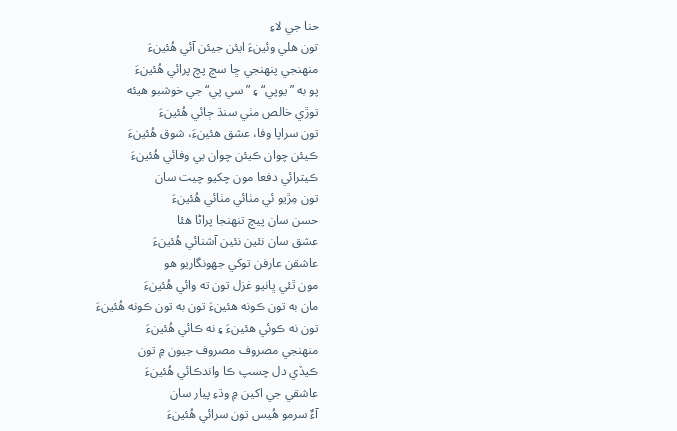حنا جي لاءِ
تون هلي وئينءَ ايئن جيئن آئي هُئينءَ
منهنجي پنهنجي ڇا سچ پچ پرائي هُئينءَ
پو به ”يوپي“ ۽ ”سي پي“ جي خوشبو هيئه
توڙي خالص مٺي سنڌ ڄائي هُئينءَ
تون سراپا وفا، عشق هئينءَ، شوق هُئينءَ
ڪيئن چوان ڪيئن چوان بي وفائي هُئينءَ
ڪيترائي دفعا مون چکيو چيت سان
تون مِڙيو ئي مٺائي مٺائي هُئينءَ
حسن سان پيچ تنهنجا پراڻا هئا
عشق سان نئين نئين آشنائي هُئينءَ
عاشقن عارفن توکي جھونگاريو هو
مون ٿئي ڀانيو غزل تون ته وائي هُئينءَ
مان به تون ڪونه هئينءَ تون به تون ڪونه هُئينءَ
تون نه ڪوئي هئينءَ ۽ نه ڪائي هُئينءَ
منهنجي مصروف مصروف جيون ۾ تون
ڪيڏي دل چسپ ڪا واندڪائي هُئينءَ
عاشقي جي اکين ۾ وڌءِ پيار سان
آءٌ سرمو هُيس تون سرائي هُئينءَ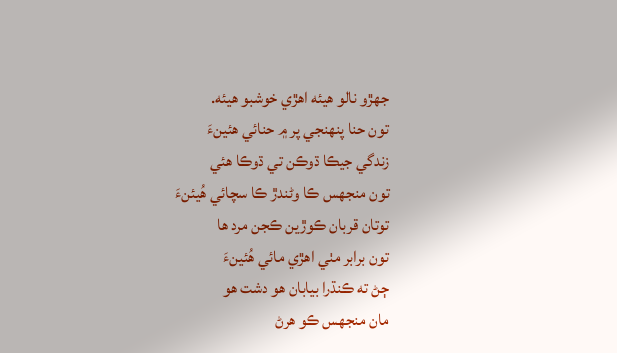جهڙو نالو هيئه اهڙي خوشبو هيئه.
تون حنا پنهنجي پر ۾ حنائي هئينءَ
زندگي جيڪا ڌوڪن تي ڌوڪا هئي
تون منجھس ڪا وڻندڙ ڪا سچائي هُيئنءَ
توتان قربان ڪوڙين ڪجن مرد ها
تون برابر مٺي اهڙي مائي هُئينءَ
ڄڻ ته ڪنڌرا بيابان هو دشت هو
مان منجھس ڪو هرڻ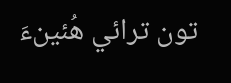تون ترائي هُئينءَ